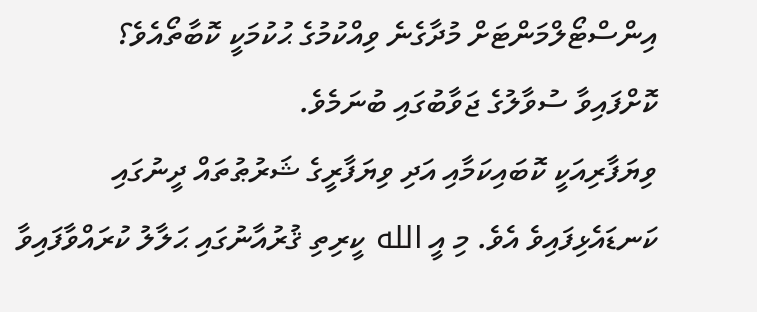އިންސްޓޯލްމަންޓަށް މުދާގެނެ ވިއްކުމުގެ ޙުކުމަކީ ކޮބާތޯއެވެ؟
ކޮށްފައިވާ ސުވާލުގެ ޖަވާބުގައި ބުނަމެވެ.
ވިޔަފާރިއަކީ ކޮބައިކަމާއި އަދި ވިޔަފާރީގެ ޝަރުޠުތައް ދީނުގައި ކަނޑައެޅިފައިވެ އެވެ. މި އީ الله ކީރިތި ޤުރުއާނުގައި ޙަލާލު ކުރައްވާފައިވާ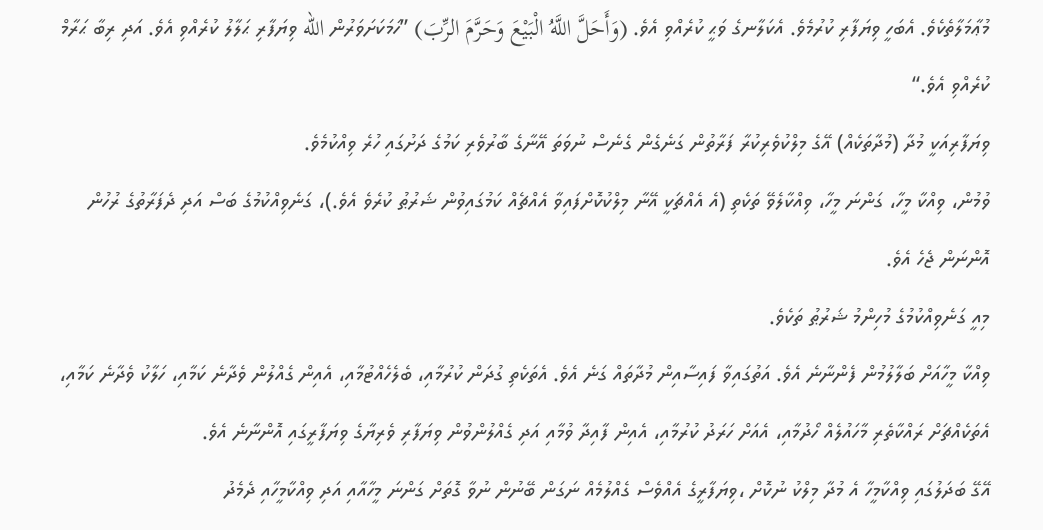މުޢާމަލާތެކެވެ. އެބަހީ ވިޔަފާރި ކުރުމެވެ. އެކަލާނގެ ވަޙީ ކުރެއްވި އެވެ. (وَأَحَلَّ اللَّهُ الْبَيْعَ وَحَرَّمَ الرِّبَ) ”ހަމަކަށަވަރުން الله ވިޔަފާރި ޙަލާލު ކުރެއްވި އެވެ. އަދި ރިބާ ޙަރާމް ކުރެއްވި އެވެ.“
ވިޔަފާރިއަކީ މުދާ (މުދާތަކެއް) އޭގެ މިލްކުވެރިކުރާ ފަރާތުން ގަނެގެން ގެނެސް ނުވަތަ އޭނާގެ ބާރުވެރި ކަމުގެ ދަށުގައި ހުރެ ވިއްކުމެވެ.
ވުމުން، ވިއްކާ މީހާ، ގަންނަ މީހާ، ވިއްކާލެވޭ ތަކެތި (އެ އެއްޗަކީ އޭނާ މިލްކުކޮށްފައިވާ އެއްޗެއް ކަމުގައިވުން ޝަރުޠު ކުރެވެ އެވެ.)، ގަނެވިއްކުމުގެ ބަސް އަދި ދެފަރާތުގެ ރުހުން އޮންނަން ޖެހެ އެވެ.
މިއީ ގަނެވިއްކުމުގެ މުހިންމު ޝަރުޠު ތަކެވެ.
ވިއްކާ މީހާއަށް ބަލާލުމުން ފެންނާނެ އެވެ. އަތުގައިވާ ފައިސާއިން މުދާތައް ގަނެ އެވެ. އެތަކެތި ގުދަން ކުރުމާއި، ބެލެހެއްޓުމާއި، އެއިން ގެއްލުން ވެދާނެ ކަމާއި، ހަލާކު ވެދާނެ ކަމާއި، އެތަކެއްޗަށް ރައްކާތެރި މާހައުލެއް ހޯދުމާއި، އެއަށް ހަރަދު ކުރުމާއި، އެއިން ފާއިދާ ވުމާއި އަދި ގެއްލުންވުން ވިޔަފާރި ވެރިޔާގެ ވިޔަފާރީގައި އޮންނާނެ އެވެ.
އޭގޭ ބަދަލުގައި ވިއްކާމީހާ އެ މުދާ މިލްކު ނުކޮށް ،ވިޔަފާރީގެ އެއްވެސް ގެއްލުމެއް ނަގަން ބޭނުން ނުވާ ގޮތަށް ގަންނަ މީހާއާއި އަދި ވިއްކާމީހާއި ދެމެދު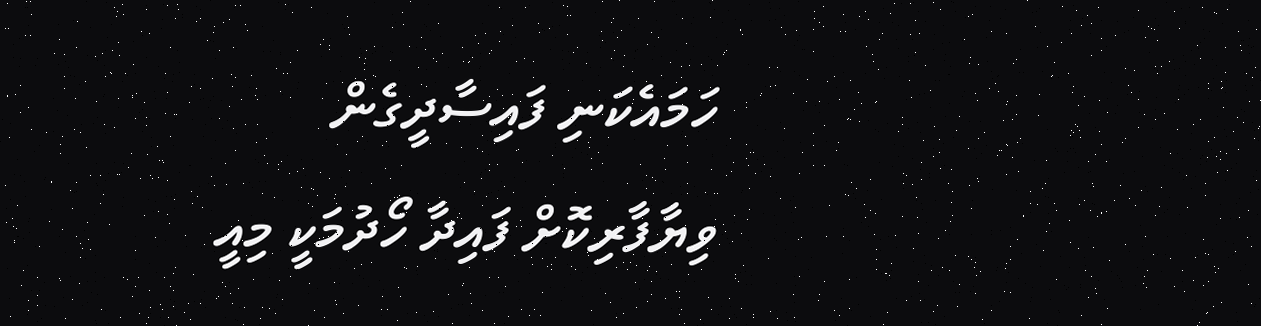ހަމައެކަނި ފައިސާދީގެން ވިޔާފާރިކޮށް ފައިދާ ހޯދުމަކީ މިއީ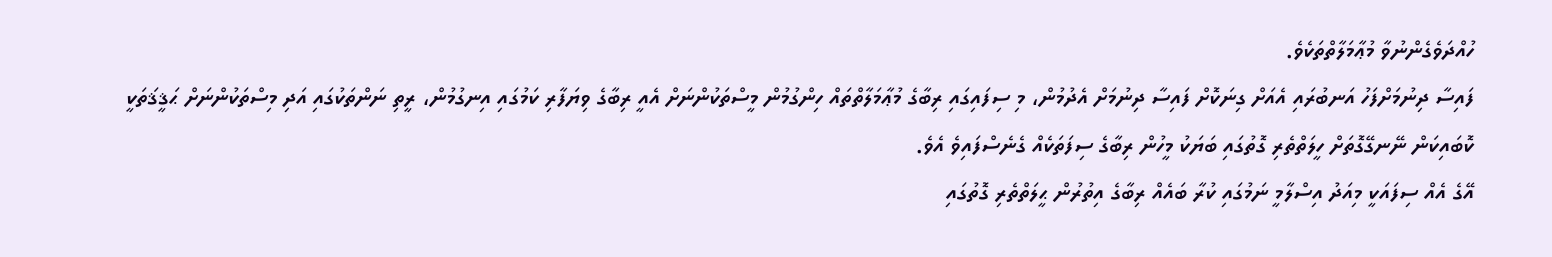ހުއްދަވެގެންނުވާ މުޢާމަލާތްތަކެވެ.
ފައިސާ ދިނުމަށްފަހު އަނބުރައި އެއަށް ގިނަކޮށް ފައިސާ ދިނުމަށް އެދުމުން، މި ސިފައިގައި ރިބާގެ މުޢާމަލާތްތައް ހިންގުމުން މީސްތަކުންނަށް އެއީ ރިބާގެ ވިޔަފާރި ކަމުގައި އިނގުމުން، ރީތި ނަންތަކުގައި އަދި މިސްތަކުންނަށް ޙަޤީޤަތަކީ ކޮބައިކަން ނޭނގޭގޮތަށް ހީލަތްތެރި ގޮތުގައި ބަޔަކު މީހުން ރިބާގެ ސިފަތަކެއް ގެނެސްފައިވެ އެވެ.
އޭގެ އެއް ސިފައަކީ މިއަދު އިސްލާމީ ނަމުގައި ކުރާ ބައެއް ރިބާގެ އިތުރުން ޙީލަތްތެރި ގޮތުގައި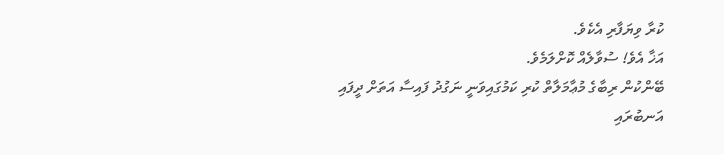ކުރާ ވިޔަފާރި އެކެވެ.
އަޚާ އެވެ! ސުވާލެއް ކޮށްލަމެވެ.
ބޭންކުން ރިބާގެ މުޢާމަލާތް ކުރި ކަމުގައިވަނީ ނަގުދު ފައިސާ އަތަށް ދީފައި އަނބުރައި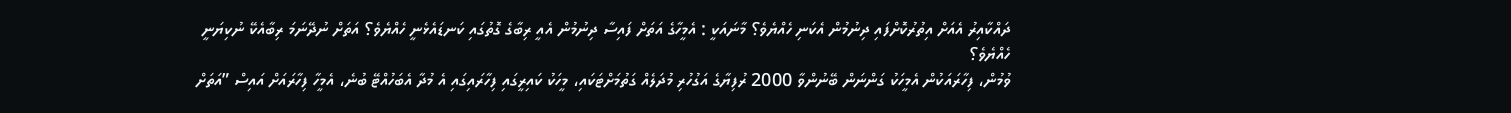ދައްކާއިރު އެއަށް އިތުރުކޮށްފައި ދިނުމުން އެކަނި ހެއްޔެވެ؟ މާނައަކީ : އެމީހާގެ އަތަށް ފައިސާ ދިނުމުން އެއީ ރިބާގެ ގޮތުގައި ކަނޑައެޅެނީ ހެއްޔެވެ؟ އަތަށް ނުދޭނަމަ ރިބާއެކޭ ނުކިޔަނީ ހެއްޔެވެ؟
ވުމުން، ފިހާރައަކުން އެމީހަކު ގަންނަން ބޭނުންވާ 2000 ރުފިޔާގެ އަގުހުރި މުދަލެއް ގަތުމަށްޓަކައި، މީހަކު ކައިރީގައި ފިހާރައިގައި އެ މުދާ އެބަހުއްޓޭ ބުނެ، އެމީހާ ފިހާރައަށް އައިސް ”އަތަށް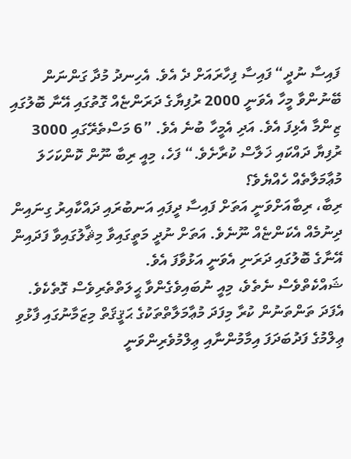ފައިސާ ނުދީ“ ފައިސާ ފިހާރައަށް ދެ އެވެ. އެހިނދު މުދާ ގަންނަން ބޭނުންވާ މީހާ އެވަނީ 2000 ރުފިޔާގެ ދަރަންޏެއް ގޮތުގައި އޭނާ ބޮލުގައި ޒިންމާ އެޅިފަ އެވެ. އަދި އެމީހާ ބުނެ އެވެ. ”6 މަސްތެރޭގައި 3000 ރުފިޔާ ދައްކައި ޚަލާސް ކުރާށެވެ.“ ފަހެ، މިއީ ރިބާ ނޫން ކޮންކަހަލަ މުޢާމަލާތެއް ހެއްޔެވެ؟
ރިބާ، ރިބާއަށްވަނީ އަތަށް ފައިސާ ދީފައި އަނބުރައި ދައްކާއިރު ގިނައިން ދިނުމެއް އެކަންޏެއް ނޫނެވެ. އަތަށް ނުދީ މަތީގައިވާ މިޘާލުގައިވާ ފަދައިން އޭނާގެ ބޮލުގައި ދަރަނި އެވަނީ އަޅުވާފަ އެވެ.
ޝައްކެތްވެސް ނެތެވެ، މިއީ ނުބައިވެގެންވާ ޙީލަތްތެރިވެސް ގޮތެކެވެ.
އެފަދަ ތަންތަނުން ކުރާ މިފަދަ މުޢާމަލާތްތަކުގެ ޙަޤީޤަތް މިޒަމާނުގައި ފާޅުވި ޢިލްމުގެ ފަދުބަދަފަ އިމާމުންނާއި ޢިލްމުވެރިންވަނީ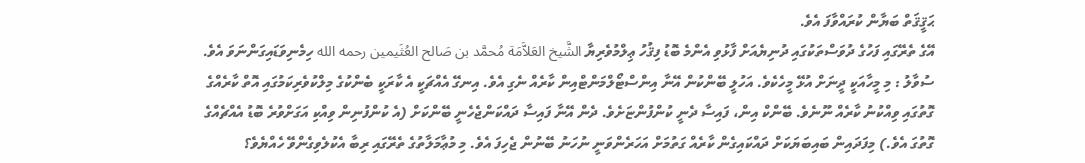ޙަޤީޤަތް ބަޔާން ކުރައްވާފަ އެވެ.
އޭގެ ތެރޭގައި ފަހުގެ ދުވަސްތަކުގައި ދުނިޔެއަށް ފާޅުވި އެންމެ ބޮޑު ފިޤުހު ޢިލްމުވެރިޔާ الشَّيخ العَلاَّمَة مُحمَّد بن صَالح العُثَيمين رحمه الله ހިމެނިވަޑައިގަންނަވަ އެވެ.
ސުވާލު : މި މީހާއަކީ ދީނަށް އުޅޭ މީހެކެވެ. އަހުލީ ބޭންކުން އޭނާ އިންސްޓޯލްމަންޓްއިން ކާރެއް ނެގި އެވެ. އިނގޭ އެއްޗަކީ އެ ކާރަކީ ބެންކުގެ މިލްކުވެރިކަމުގައި އޮތް ކާރެއްގެ ގޮތުގައި ވިއްކުނު ކާރެއް ނޫނެވެ. ބޭންކް އިން، ފައިސާ ދެނީ ކުންފުންޏަށެވެ. ދެން އޭނާ ފައިސާ ދައްކަންޖެހެނީ ބޭންކަށް (އެ ކުންފުނިން ވިއްކި އަގަށްވުރެ ބޮޑު އެއްޗެއްގެ ގޮތުގަ އެވެ.) މިފަދައިން ބައިބަޔަކަށް ދައްކައިގެން ކާރެއް ގަތުމަށް އަހަރެންވަނީ ނުހަނު ބޭނުން ޖެހިފަ އެވެ. މި މުޢާމަލާތުގެ ތެރޭގައި ރިބާ އެކުލެވިގެންވޭ ހެއްޔެވެ؟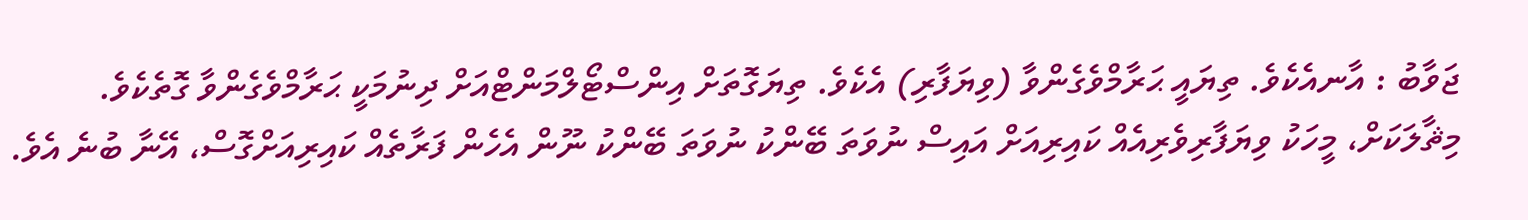ޖަވާބު : އާނއެކެވެ. ތިޔައީ ޙަރާމްވެގެންވާ (ވިޔަފާރި) އެކެވެ. ތިޔަގޮތަށް އިންސްޓޯލްމަންޓްއަށް ދިނުމަކީ ޙަރާމްވެގެންވާ ގޮތެކެވެ.
މިޘާލަކަށް، މީހަކު ވިޔަފާރިވެރިއެއް ކައިރިއަށް އައިސް ނުވަތަ ބޭންކު ނުވަތަ ބޭންކު ނޫން އެހެން ފަރާތެއް ކައިރިއަށްގޮސް، އޭނާ ބުނެ އެވެ.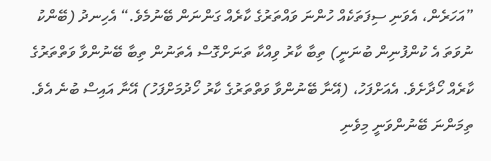”އަހަރެން، އެވަނި ސިފަތަކެއް ހުންނަ ވައްތަރުގެ ކާރެއް ގަންނަން ބޭނުމެވެ.“ އެހިނދު (ބޭންކު ނުވަތަ އެ ކުންފުނިން ބުނަނީ) ތިބާ ކާރު ވިއްކާ ތަނަށްގޮސް އެތަނުން ތިބާ ބޭނުންވާ ވަތްތަރުގެ ކާރެއް ހޯދާށެވެ. އެއަށްފަހު، (އޭނާ ބޭނުންވާ ވަތްތަރުގެ ކާރު ހޯދުމަށްފަހު) އޭނާ އައިސް ބުނެ އެވެ. ތިމަންނަ ބޭނުންވަނީ މިވެނި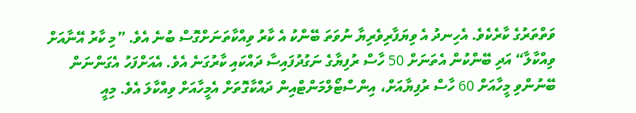ވަތްތަރުގެ ކާރެކެވެ. އެހިނދު އެ ވިޔަފާރިވެރިޔާ ނުވަތަ ބޭންކު އެ ކާރު ވިއްކާތަނަށްގޮސް ބުނެ އެވެ. ”މި ކާރު އޭނާއަށް ވިއްކާލާ“ އަދި ބޭންކުން އެތަނަށް 50 ހާސް ރުފިޔާގެ ނަގުދުފައިސާ ދައްކައި ކާރުގަނެ އެވެ. އެއަށްފަހު އެގަންނަން ބޭނުންވި މީހާއަށް 60 ހާސް ރުފިޔާއަށް، އިންސްޓޯލްމަންޓްއިން ދައްކާގޮތަށް އެމީހާއަށް ވިއްކާލަ އެވެ. މިއީ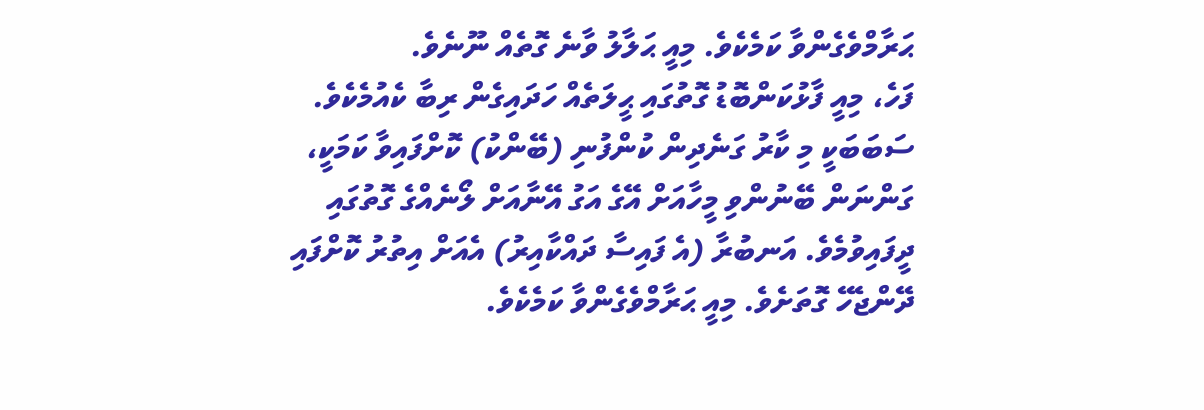ޙަރާމްވެގެންވާ ކަމެކެވެ. މިއީ ޙަލާލު ވާނެ ގޮތެއް ނޫނެވެ.
ފަހެ، މިއީ ފާޅުކަންބޮޑު ގޮތުގައި ޙީލަތެއް ހަދައިގެން ރިބާ ކެއުމެކެވެ.
ސަބަބަކީ މި ކާރު ގަނެދިން ކުންފުނި (ބޭންކު) ކޮށްފައިވާ ކަމަކީ، ގަންނަން ބޭނުންވި މީހާއަށް އޭގެ އަގު އޭނާއަށް ލޯނެއްގެ ގޮތުގައި ދީފައިވުމެވެ. އަނބުރާ (އެ ފައިސާ ދައްކާއިރު) އެއަށް އިތުރު ކޮށްފައި ދޭންޖެހޭ ގޮތަށެވެ. މިއީ ޙަރާމްވެގެންވާ ކަމެކެވެ.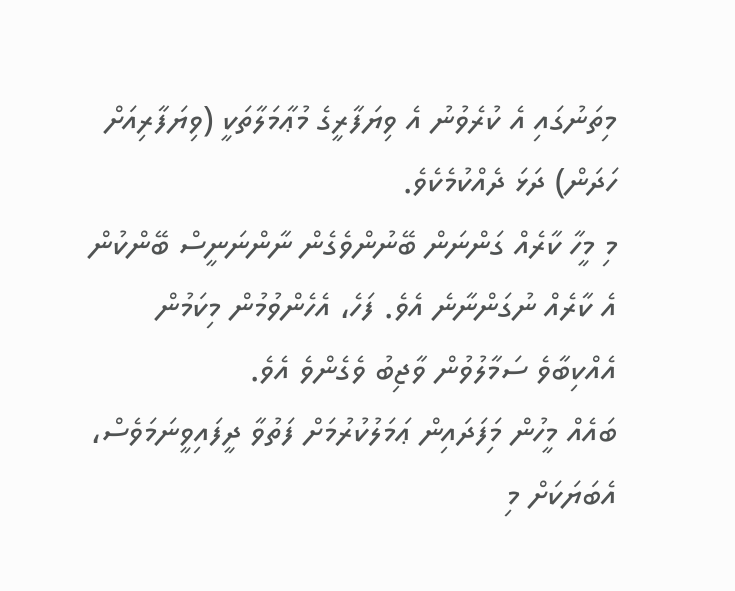މިތަނުގައި އެ ކުރެވުނު އެ ވިޔަފާރީގެ މުޢާމަލާތަކީ (ވިޔަފާރިއަށް ހަދަން) ދަޅަ ދެއްކުމެކެވެ.
މި މީހާ ކާރެއް ގަންނަން ބޭނުންވެގެން ނާންނަނީސް ބޭންކުން އެ ކާރެއް ނުގަންނާނެ އެވެ. ފަހެ، އެހެންވުމުން މިކަމުން އެއްކިބާވެ ސަމާލުވުން ވާޖިބު ވެގެންވެ އެވެ.
ބައެއް މީހުން މިަފަދައިން ޢަމަލުކުރުމަށް ފަތުވާ ދީފައިވީނަމަވެސް، އެބަޔަކަށް މި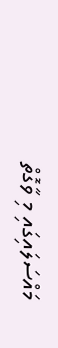މައްސަލައިގައި މި ވާގޮތް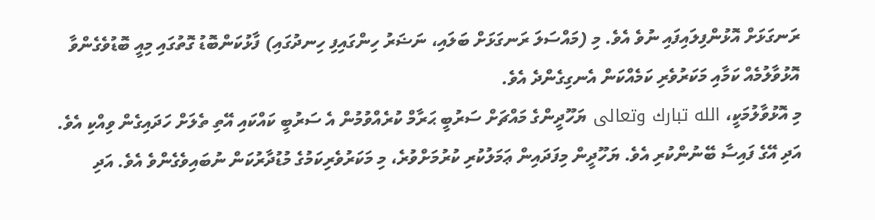ރަނގަޅަށް އޮޅުންފިލައިފައި ނުވެ އެވެ. މި (މައްސަލަ ރަނގަޅަށް ބަލައި، ނަޟަރު ހިންގައިފި ހިނދުގައި) ފާޅުކަންބޮޑު ގޮތުގައި މިއީ ބޮޑުވެގެންވާ އޮޅުވާލުމެއް ކަމާއި މަކަރުވެރި ކަމެއްކަން އެނގިގެންދެ އެވެ.
މި އޮޅުވާލުމަކީ، الله تبارك وتعالى ޔަހޫދީންގެ މައްޗަށް ސަރުބީ ޙަރާމް ކުރެއްވުމުން އެ ސަރުބީ ކައްކައި އޭތި ތެލަށް ހަދައިގެން ވިއްކި އެވެ. އަދި އޭގެ ފައިސާ ބޭނުންކުރި އެވެ. ޔަހޫދީން މިފަދައިން ޢަމަލުކުރި ކުރުމަށްވުރެ، މި މަކަރުވެރިކަމުގެ މުޑުދާރުކަން ނުބައިވެގެންވެ އެވެ. އަދި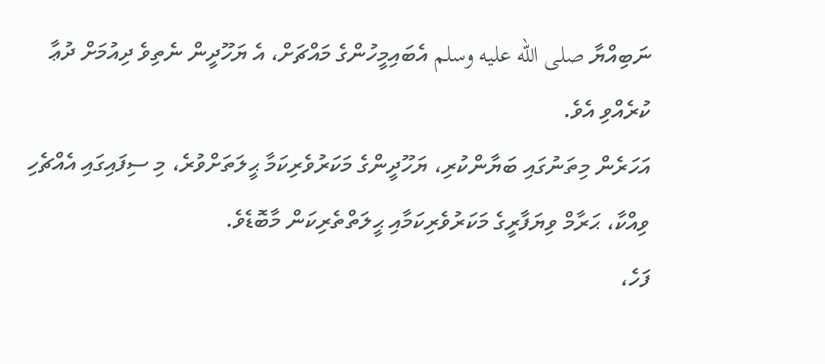ނަބިއްޔާ صلى الله عليه وسلم އެބައިމީހުންގެ މައްޗަށް، އެ ޔަހޫދީން ނެތިވެ ދިއުމަށް ދުޢާ ކުރެއްވި އެވެ.
އަހަރެން މިތަނުގައި ބަޔާންކުރި، ޔަހޫދީންގެ މަކަރުވެރިކަމާ ޙީލަތަށްވުރެ، މި ސިފައިގައި އެއްޗެހި ވިއްކާ، ޙަރާމް ވިޔަފާރީގެ މަކަރުވެރިކަމާއި ޙީލަތްތެރިކަން މާބޮޑެވެ.
ފަހެ،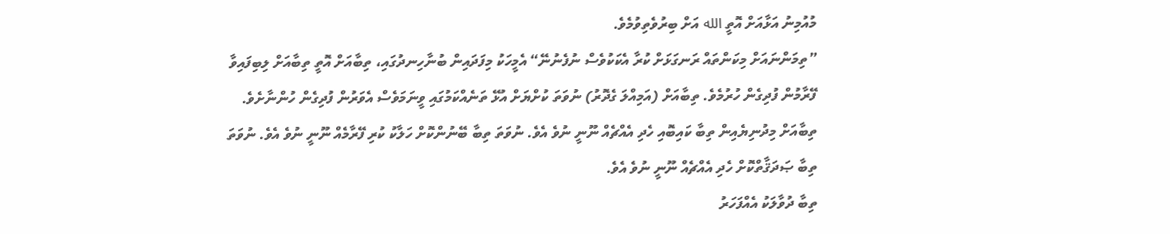މުއުމިނު އަޅާއަށް އޮތީ الله އަށް ބިރުވެތިވުމެވެ.
”ތިމަންނައަށް މިކަންތައް ރަނގަޅަށް ކުރާ އެކަކުވެސް ނުފެނުނޭ“ އެމީހަކު މިފަދައިން ބުނާހިނދުގައި، ތިބާއަށް އޮތީ ތިބާއަށް ލިބިފައިވާ ފޭރާމުން ފުދިގެން ހުރުމެވެ. ތިބާއަށް (އަމިއްލަ ގެދޮރު) ނުވަތަ ކުށްޔަށް އުޅޭ ތަނެއްކަމުގައި ވީނަމަވެސް އެވަރުން ފުދިގެން ހުންނާށެވެ. ތިބާއަށް މިދުނިޔެއިން ތިބާ ކައިބޮއި ހެދި އެއްޗެއް ނޫނީ ނުވެ އެވެ. ނުވަތަ ތިބާ ބޭނުންކޮށް ހަލާކު ކުރި ފޭރާމެއް ނޫނީ ނުވެ އެވެ. ނުވަތަ ތިބާ ޞަދަޤާތްކޮށް ހެދި އެއްޗެއް ނޫނީ ނުވެ އެވެ.
ތިބާ ދުވާލަކު އެއްފަހަރު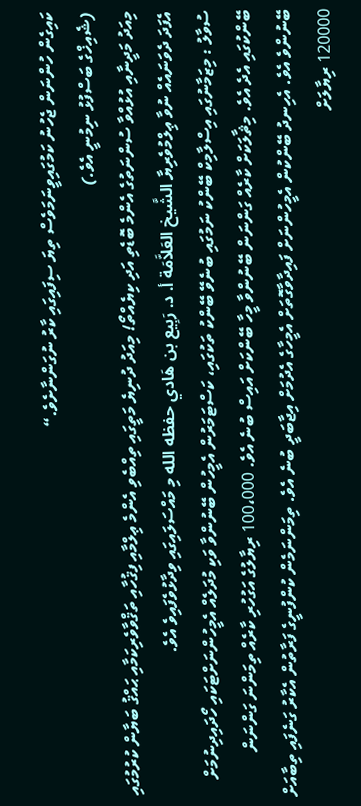ކައިގެން ހުންނަން ޖެހުނު ކަމުގައިވީނަމަވެސް ތިޔަ ސިފައިގައި ކާރު ނުގަންނާށެވެ.“
(ޝެއިޚްގެ ބަސްފުޅު ނިމުނީ އެވެ.)
މިއަދު މަދީނާއި އުޅުއްވާ ސުންނަތުގެ އެންމެ ބޮޑެތި އަދި ކިޔެއްތޯ! މިއަދު ދުނިޔެ މަތީގައި ތިއްބެވި އެންމެ ޢިލްމާއި ފިޤުހާއި ތަޤްވާވެރިކަމާއި ޙައްޤު ބަޔާން ކުރުމުގައި އެފަދަ ދެވަނައެއް ނުވާ ޢިލްމުވެރިޔާ الشَّيخ العَلاَّمَة أ. د. رَبِيع بن هَادي حفظه الله މި މައްސަލައިގައި ވިދާޅުވެފައިވެ އެވެ.
ސުވާލު : މިޒަމާނުގައި އިސްލާމިކް ބޭންކު ނަމުގައި ބުނެވޭ ބޭންކު ތަކުގައި، ކަސްޓަމަރުން އެމީހުން ބޭނުންވާ ވަކި މުދަލެއް އެމީހުންނަށްޓަކައި ހޯދައިދިނުމަށް ބޭންކުގައި އެދެ އެވެ. މިޘާލަކަށް ކާރެއް ގަންނަން ބޭނުންވާ މީހާ ބޭންކަށް އައިސް ބުނެ އެވެ. 100،000 ރިޔާލުގެ އަގުހުރި ކާރެއް ތިމަންނަ ގަންނަން ބޭނުންވެ އެވެ. އެހިނދު ބޭންކުން އެމީހުންނަށް ފައިދާވާގޮތަށް އެމީހާގެ އެދުމަށް އިޖާބަދީ ބުނެ އެވެ. ތިމަންނަމެން ކުންފުނީގެ ފަރާތުން އެކާރު ގަނެފައި ތިބާއަށް 120000 ރިޔާލަށް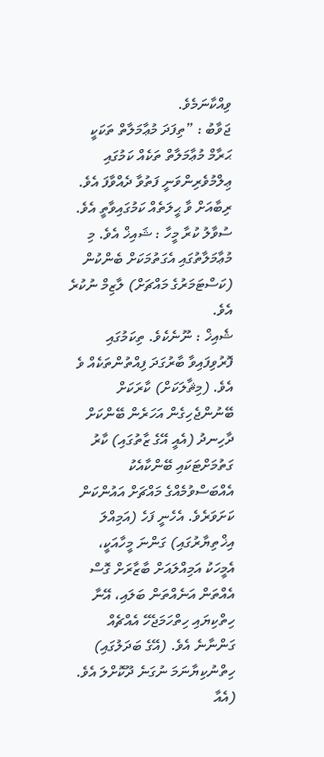ވިއްކާނަމެވެ.
ޖަވާބު : ”ތިފަދަ މުޢާމަލާތް ތަކަކީ ޙަރާމް މުޢާމަލާތް ތަކެއް ކަމުގައި ޢިލްމުވެރިންވަނީ ފަތުވާ ދެއްވާފަ އެވެ. ރިބާއަށް ވާ ޙީލަތެއް ކަމުގައިވާތީ އެވެ.
ސުވާލު ކުރާ މީހާ : ޝައިޚް އެވެ. މި މުޢާމަލާތުގައި އެގަތުމަކަށް ބެންކުން (ކަސްޓަމަރުގެ މައްޗަށް) ލާޒިމް ނުކުރެ އެވެ.
ޝެއިޚް : ނޫނެކެވެ. ތިކަމުގައި ފޮރުވިފައިވާ ބާރުގަދަ ފިއްތުންތަކެއް ވެ އެވެ. (މިޘާލަކަށް) ކާރަކަށް ބޭނުންޖެހިގެން އަހަރެން ބޭންކަށް ދާހިނދު (އެއީ އޭގެ ޒާތުގައި) ކާރު ގަތުމަށްޓަކައި ބޭންކާއެކު އެއްބަސްވުމެއްގެ މައްޗަށް އައުންކަން ކަށަވަރެވެ. އެހެނީ ފަހެ (އަމިއްލަ އިޚްތިޔާރުގައި) ގަންނަ މީހާއަކީ، އެމީހަކު އަމިއްލައަށް ބާޒާރަށް ގޮސް އެއްތަން އަނެއްތަން ބަލައި، އޭނާ ހިތްކިޔައި ހިތްހަމަޖެހޭ އެއްޗެއް ގަންނާނެ އެވެ. (އޭގެ ބަދަލުގައި) ހިތްނުކިޔާނަމަ ނުގަނެ ދޫކޮށްލަ އެވެ. (އެއާ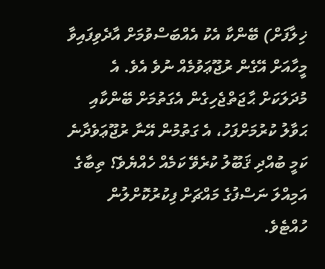ޚިލާފަށް) ބޭންކާ އެކު އެއްބަސްވުމަށް އާދެވިފައިވާ މީހާއަށް އޭގެން ރުޖޫޢަވުމެއް ނުވެ އެވެ. އެ މުދަލަކަށް ޙާޖަތްޖެހިގެން އެގަތުމަށް ބޭންކާއި ޙަވާލު ކުރުމަށްފަހު، އެ ގަތުމުން އޭނާ ރުޖޫޢަވެދާނެ ކަމީ ބުއްދި ޤަބޫލު ކުރެވޭ ކަމެއް ހެއްޔެވެ؟ ތިބާގެ އަމިއްލަ ނަސްފުގެ މައްޗަށް ފިކުރުކޮށްލުން ހުއްޓެވެ.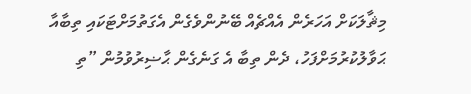މިޘާލަކަށް އަހަރެން އެއްޗެއް ބޭނުންވެގެން އެގަތުމަށްޓަކައި ތިބާއާ ޙަވާލުކުރުމަށްފަހު، ދެން ތިބާ އެ ގަނެގެން ޙާޟިރުވުމުން ”ތި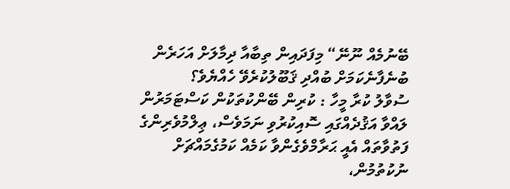ބޭނުމެއް ނޫނޭ“ މިފަދައިން ތިބާއާ ދިމާލަށް އަހަރެން ބުނެފާނެކަމަށް ބުއްދި ޤަބޫލުކުރެވޭ ހެއްޔެވެ؟
ސުވާލު ކުރާ މީހާ : ކުރިން ބޭންކުތަކުން ކަސްޓަމަރުން ލައްވާ އަޤުދެއްގައި ސޮއިކުރުވި ނަމަވެސް، ޢިލްމުވެރިންގެ ފަތުވާތައް އެއީ ޙަރާމްވެގެންވާ ކަމެއް ކަމުގެމައްޗަށް ނުކުތުމުން،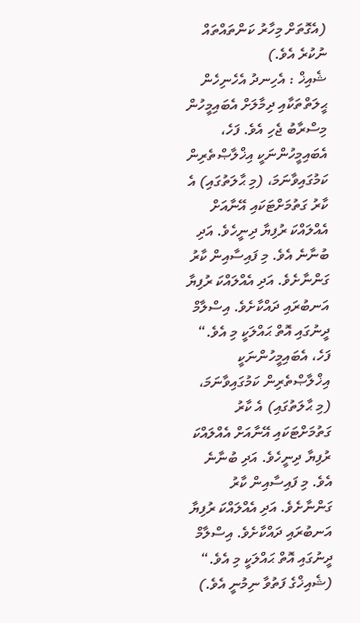(އެގޮތަށް މިހާރު ކަންތައްތައް ނުކުރެ އެވެ.)
ޝެއިޚް : އެހިނދު އެހެނިހެން ޙީލަތްތަކާއި ދިމާލަށް އެބައިމީހުން މިސްރާބު ޖެހި އެވެ. ފަހެ، އެބައިމީހުންނަކީ އިޚްލާޞްތެރިން ކަމުގައިވާނަމަ، (މި ޙާލަތުގައި) އެ ކާރު ގަތުމަށްޓަކައި އޭނާއަށް އެއްލައްކަ ރުފިޔާ ދިނީހެވެ. އަދި ބުނާނެ އެވެ. މި ފައިސާއިން ކާރު ގަންނާށެވެ. އަދި އެއްލައްކަ ރުފިޔާ އަނބުރައި ދައްކާށެވެ. އިސްލާމް ދީނުގައި އޮތް ޙައްލަކީ މި އެވެ.“
ފަހެ، އެބައިމީހުންނަކީ އިޚްލާޞްތެރިން ކަމުގައިވާނަމަ، (މި ޙާލަތުގައި) އެ ކާރު ގަތުމަށްޓަކައި އޭނާއަށް އެއްލައްކަ ރުފިޔާ ދިނީހެވެ. އަދި ބުނާނެ އެވެ. މި ފައިސާއިން ކާރު ގަންނާށެވެ. އަދި އެއްލައްކަ ރުފިޔާ އަނބުރައި ދައްކާށެވެ. އިސްލާމް ދީނުގައި އޮތް ޙައްލަކީ މި އެވެ.“
(ޝެއިޚްގެ ފަތުވާ ނިމުނީ އެވެ.)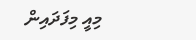މިއީ މިފަދައިން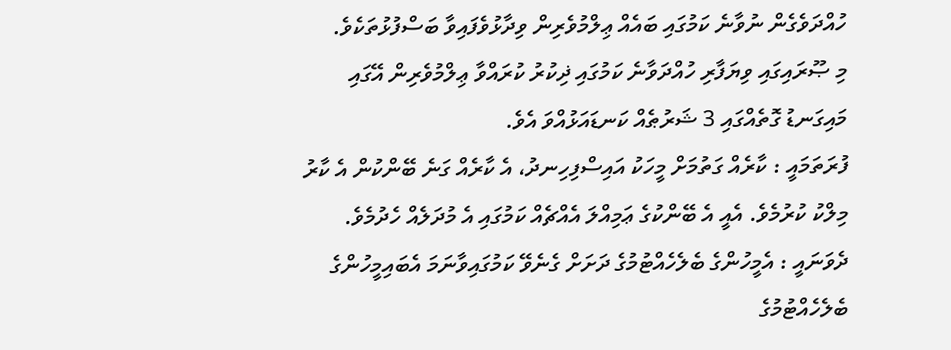ހުއްދަވެގެން ނުވާނެ ކަމުގައި ބައެއް ޢިލްމުވެރިން ވިދާޅުވެފައިވާ ބަސްފުޅުތަކެވެ.
މި ޞޫރައިގައި ވިޔަފާރި ހުއްދަވާނެ ކަމުގައި ޛިކުރު ކުރައްވާ ޢިލްމުވެރިން އޭގައި މައިގަނޑު ގޮތެއްގައި 3 ޝަރުޠެއް ކަނޑައަޅުއްވަ އެވެ.
ފުރަތަމައީ : ކާރެއް ގަތުމަށް މީހަކު އައިސްފިހިނދު، އެ ކާރެއް ގަނެ ބޭންކުން އެ ކާރު މިލްކު ކުރުމެވެ. އެއީ އެ ބޭންކުގެ ޢަމިއްލަ އެއްޗެއް ކަމުގައި އެ މުދަލެއް ހެދުމެވެ.
ދެވަނައީ : އެމީހުންގެ ބެލެހެއްޓުމުގެ ދަށަށް ގެނެވޭ ކަމުގައިވާނަމަ އެބައިމީހުންގެ ބެލެހެއްޓުމުގެ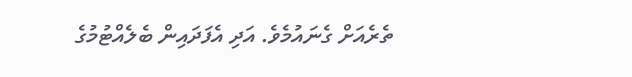ތެރެއަށް ގެނައުމެވެ. އަދި އެފަދައިން ބެލެއްޓުމުގެ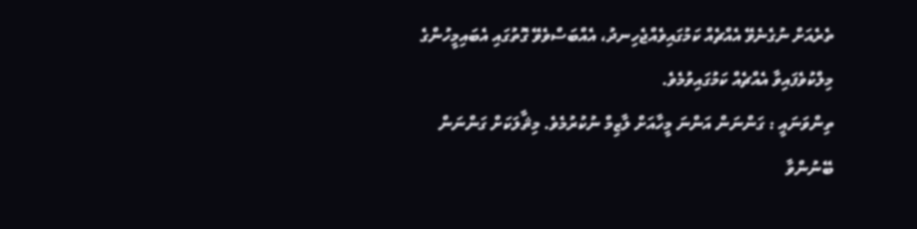ތެރެއަށް ނުގެނެވޭ އެއްޗެއް ކަމުގައިވެއްޖެހިނދު، އެއްބަސްވެވޭ ގޮތުގައި އެބައިމީހުންގެ މިލްކުވެފައިވާ އެއްޗެއް ކަމުގައިވުމެވެ.
ތިންވަނައީ : ގަންނަން އަންނަ މީހާއަށް ލާޒިމް ނުކުރުމެވެ. މިޘާލަކަށް ގަންނަން ބޭނުންވާ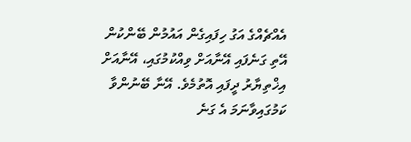އެއްޗެއްގެ އަގު ހިފައިގެން އައުމުން ބޭންކުން އޭތި ގަނެފައި އޭނާއަށް ވިއްކުމުގައި، އޭނާއަށް އިޚްތިޔާރު ދީފައި އޮތުމެވެ. އޭނާ ބޭނުންވާ ކަމުގައިވާނަމަ އެ ގަނެ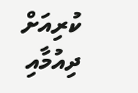ކުރިއަށް ދިއުމާއި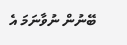ބޭނުން ނުވާނަމަ އެ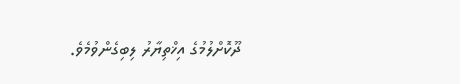ދޫކޮށްލުމުގެ އިޚްތިޔާރު ލިބިގެންވުމެވެ.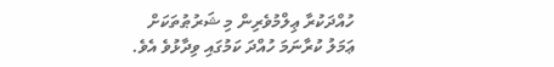ހުއްދަކުރާ ޢިލްމުވެރިން މި ޝަރުޠުތަކަށް ޢަމަލު ކުރާނަމަ ހުއްދަ ކަމުގައި ވިދާޅުވެ އެވެ.